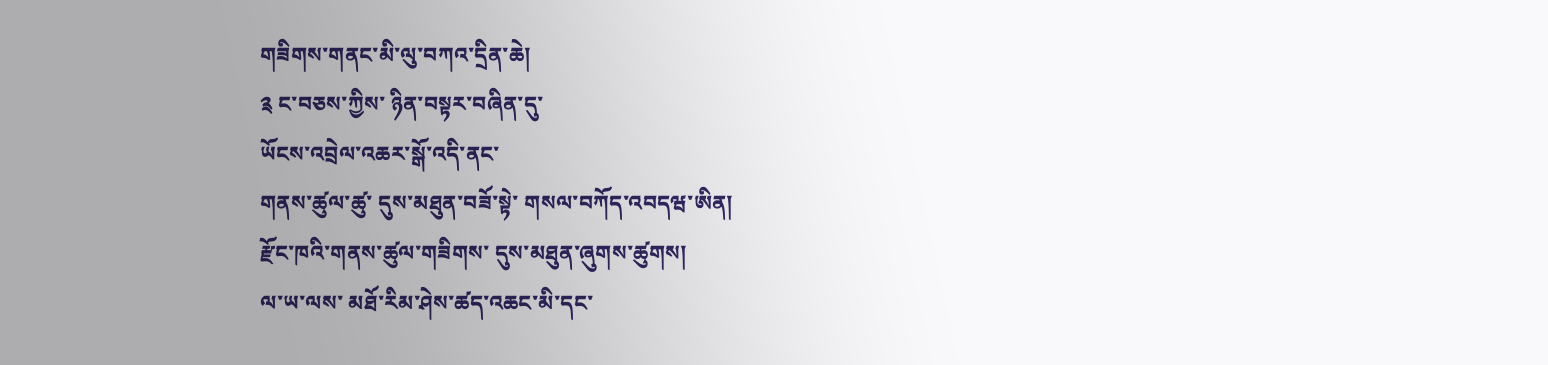གཟིགས་གནང་མི་ལུ་བཀའ་དྲིན་ཆེ།
༉ ང་བཅས་ཀྱིས་ ཉིན་བསྟར་བཞིན་དུ་
ཡོངས་འབྲེལ་འཆར་སྒོ་འདི་ནང་
གནས་ཚུལ་ཚུ་ དུས་མཐུན་བཟོ་སྟེ་ གསལ་བཀོད་འབདཝ་ཨིན།
རྫོང་ཁའི་གནས་ཚུལ་གཟིགས་ དུས་མཐུན་ཞུགས་ཚུགས།
ལ་ཡ་ལས་ མཐོ་རིམ་ཤེས་ཚད་འཆང་མི་དང་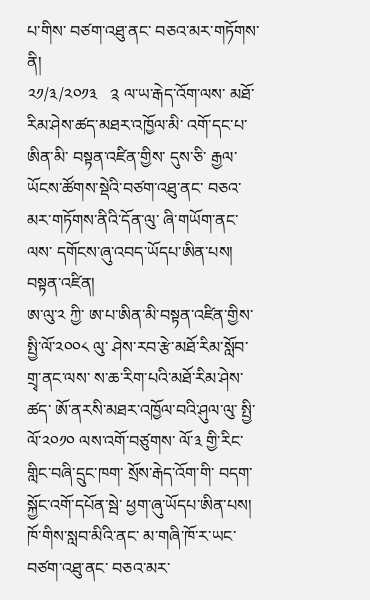པ་གིས་ བཙག་འཐུ་ནང་ བཅའ་མར་གཏོགས་ནི།
༢༡/༣/༢༠༡༣   ༉ ལ་ཡ་རྒེད་འོག་ལས་ མཐོ་རིམ་ཤེས་ཚད་མཐར་འཁྱོལ་མི་ འགོ་དང་པ་ཨིན་མི་ བསྟན་འཛིན་གྱིས་ དུས་ཅི་ རྒྱལ་ཡོངས་ཚོགས་སྡེའི་བཙག་འཐུ་ནང་ བཅའ་མར་གཏོགས་ནིའི་དོན་ལུ་ ཞི་གཡོག་ནང་ལས་ དགོངས་ཞུ་འབད་ཡོདཔ་ཨིན་པས།
བསྟན་འཛིན།
ཨ་ལུ་༢ ཀྱི་ ཨ་པ་ཨིན་མི་བསྟན་འཛིན་གྱིས་ སྤྱི་ལོ་༢༠༠༨ ལུ་ ཤེས་རབ་རྩེ་མཐོ་རིམ་སློབ་གྲྭ་ནང་ལས་ ས་ཆ་རིག་པའི་མཐོ་རིམ་ཤེས་ཚད་ ཨོ་ནརསི་མཐར་འཁྱོལ་བའི་ཤུལ་ལུ་ སྤྱི་ལོ་༢༠༡༠ ལས་འགོ་བཙུགས་ ལོ་༣ གྱི་རིང་ གླིང་བཞི་དྲུང་ཁག་ སྲོས་རྒེད་འོག་གི་ བདག་སྐྱོང་འགོ་དཔོན་སྦེ་ ཕྱག་ཞུ་ཡོདཔ་ཨིན་པས།
ཁོ་གིས་སླབ་མིའི་ནང་ མ་གཞི་ཁོ་ར་ཡང་ བཙག་འཐུ་ནང་ བཅའ་མར་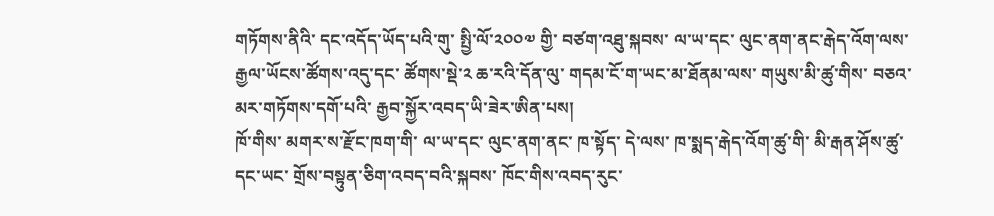གཏོགས་ནིའི་ དང་འདོད་ཡོད་པའི་གུ་ སྤྱི་ལོ་༢༠༠༧ གྱི་ བཙག་འཐུ་སྐབས་ ལ་ཡ་དང་ ལུང་ནག་ནང་རྒེད་འོག་ལས་ རྒྱལ་ཡོངས་ཚོགས་འདུ་དང་ ཚོགས་སྡེ་༢ ཆ་རའི་དོན་ལུ་ གདམ་ངོ་ག་ཡང་མ་ཐོནམ་ལས་ གཡུས་མི་ཚུ་གིས་ བཅའ་མར་གཏོགས་དགོ་པའི་ རྒྱབ་སྐྱོར་འབད་ཡི་ཟེར་ཨིན་པས།
ཁོ་གིས་ མགར་ས་རྫོང་ཁག་གི་ ལ་ཡ་དང་ ལུང་ནག་ནང་ ཁ་སྟོད་ དེ་ལས་ ཁ་སྨད་རྒེད་འོག་ཚུ་གི་ མི་རྒན་ཤོས་ཚུ་དང་ཡང་ གྲོས་བསྟུན་ཅིག་འབད་བའི་སྐབས་ ཁོང་གིས་འབད་རུང་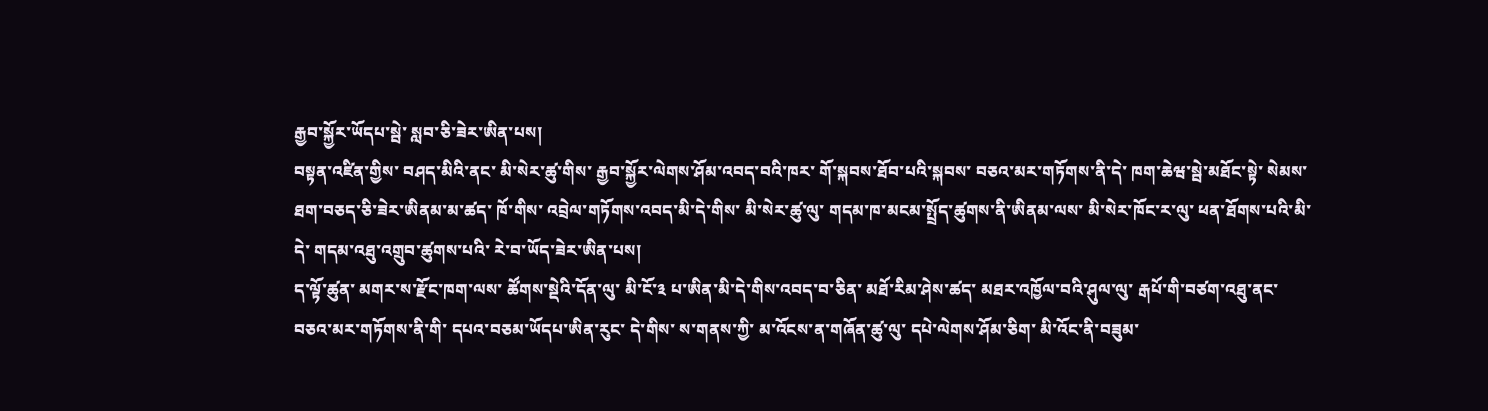རྒྱབ་སྐྱོར་ཡོདཔ་སྦེ་ སླབ་ཅི་ཟེར་ཨིན་པས།
བསྟན་འཛིན་གྱིས་ བཤད་མིའི་ནང་ མི་སེར་ཚུ་གིས་ རྒྱབ་སྐྱོར་ལེགས་ཤོམ་འབད་བའི་ཁར་ གོ་སྐབས་ཐོབ་པའི་སྐབས་ བཅའ་མར་གཏོགས་ནི་དེ་ ཁག་ཆེཝ་སྦེ་མཐོང་སྟེ་ སེམས་ཐག་བཅད་ཅི་ཟེར་ཨིནམ་མ་ཚད་ ཁོ་གིས་ འབྲེལ་གཏོགས་འབད་མི་དེ་གིས་ མི་སེར་ཚུ་ལུ་ གདམ་ཁ་མངམ་སྤྲོད་ཚུགས་ནི་ཨིནམ་ལས་ མི་སེར་ཁོང་ར་ལུ་ ཕན་ཐོགས་པའི་མི་དེ་ གདམ་འཐུ་འགྲུབ་ཚུགས་པའི་ རེ་བ་ཡོད་ཟེར་ཨིན་པས།
ད་ལྟོ་ཚུན་ མགར་ས་རྫོང་ཁག་ལས་ ཚོགས་སྡེའི་དོན་ལུ་ མི་ངོ་༣ པ་ཨིན་མི་དེ་གིས་འབད་བ་ཅིན་ མཐོ་རིམ་ཤེས་ཚད་ མཐར་འཁྱོལ་བའི་ཤུལ་ལུ་ རྒཔོ་གི་བཙག་འཐུ་ནང་ བཅའ་མར་གཏོགས་ནི་གི་ དཔའ་བཅམ་ཡོདཔ་ཨིན་རུང་ དེ་གིས་ ས་གནས་ཀྱི་ མ་འོངས་ན་གཞོན་ཚུ་ལུ་ དཔེ་ལེགས་ཤོམ་ཅིག་ མི་འོང་ནི་བཟུམ་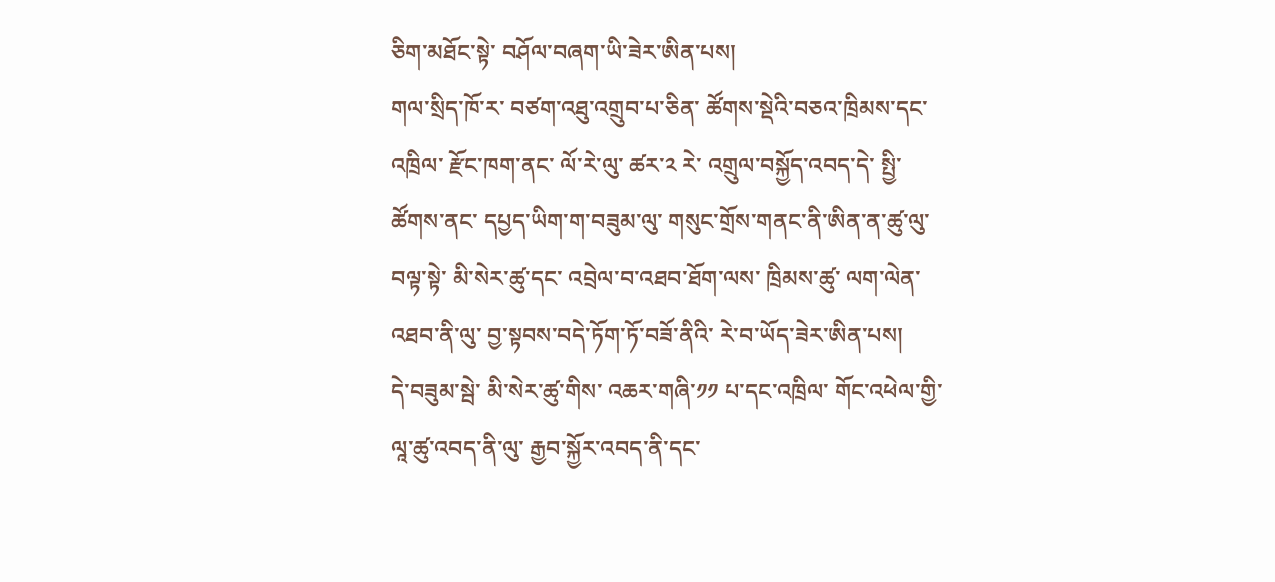ཅིག་མཐོང་སྟེ་ བཤོལ་བཞག་ཡི་ཟེར་ཨིན་པས།
གལ་སྲིད་ཁོ་ར་ བཙག་འཐུ་འགྲུབ་པ་ཅིན་ ཚོགས་སྡེའི་བཅའ་ཁྲིམས་དང་འཁྲིལ་ རྫོང་ཁག་ནང་ ལོ་རེ་ལུ་ ཚར་༢ རེ་ འགྲུལ་བསྐྱོད་འབད་དེ་ སྤྱི་ཚོགས་ནང་ དཔྱད་ཡིག་ག་བཟུམ་ལུ་ གསུང་གྲོས་གནང་ནི་ཨིན་ན་ཚུ་ལུ་བལྟ་སྟེ་ མི་སེར་ཚུ་དང་ འབྲེལ་བ་འཐབ་ཐོག་ལས་ ཁྲིམས་ཚུ་ ལག་ལེན་འཐབ་ནི་ལུ་ བྱ་སྟབས་བདེ་ཏོག་ཏོ་བཟོ་ནིའི་ རེ་བ་ཡོད་ཟེར་ཨིན་པས།
དེ་བཟུམ་སྦེ་ མི་སེར་ཚུ་གིས་ འཆར་གཞི་༡༡ པ་དང་འཁྲིལ་ གོང་འཕེལ་གྱི་ ལཱ་ཚུ་འབད་ནི་ལུ་ རྒྱབ་སྐྱོར་འབད་ནི་དང་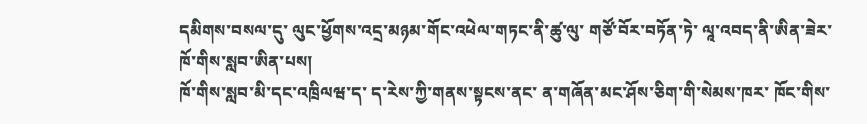དམིགས་བསལ་དུ་ ལུང་ཕྱོགས་འདྲ་མཉམ་གོང་འཕེལ་གཏང་ནི་ཚུ་ལུ་ གཙོ་བོར་བཏོན་ཏེ་ ལཱ་འབད་ནི་ཨིན་ཟེར་ ཁོ་གིས་སླབ་ཨིན་པས།
ཁོ་གིས་སླབ་མི་དང་འཁྲིལཝ་ད་ ད་རེས་ཀྱི་གནས་སྟངས་ནང་ ན་གཞོན་མང་ཤོས་ཅིག་གི་སེམས་ཁར་ ཁོང་གིས་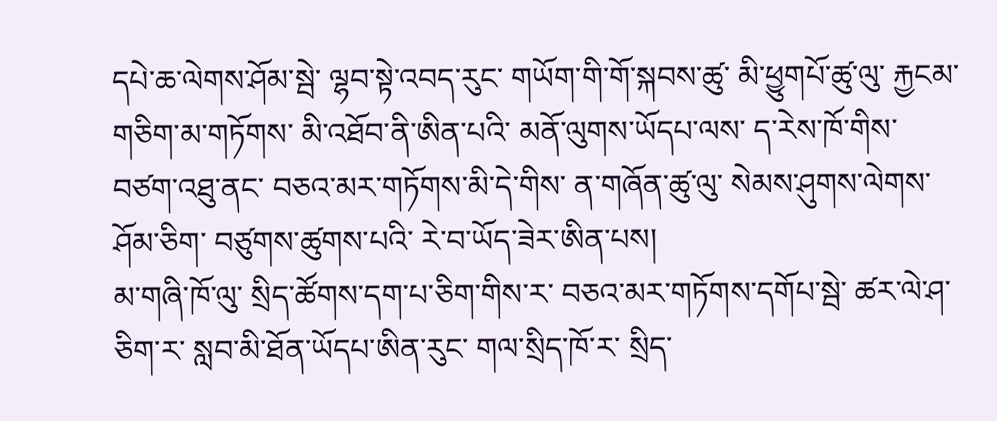དཔེ་ཆ་ལེགས་ཤོམ་སྦེ་ ལྷབ་སྟེ་འབད་རུང་ གཡོག་གི་གོ་སྐབས་ཚུ་ མི་ཕྱུགཔོ་ཚུ་ལུ་ རྐྱངམ་གཅིག་མ་གཏོགས་ མི་འཐོབ་ནི་ཨིན་པའི་ མནོ་ལུགས་ཡོདཔ་ལས་ ད་རེས་ཁོ་གིས་ བཙག་འཐུ་ནང་ བཅའ་མར་གཏོགས་མི་དེ་གིས་ ན་གཞོན་ཚུ་ལུ་ སེམས་ཤུགས་ལེགས་ཤོམ་ཅིག་ བཙུགས་ཚུགས་པའི་ རེ་བ་ཡོད་ཟེར་ཨིན་པས།
མ་གཞི་ཁོ་ལུ་ སྲིད་ཚོགས་དག་པ་ཅིག་གིས་ར་ བཅའ་མར་གཏོགས་དགོཔ་སྦེ་ ཚར་ལེ་ཤ་ཅིག་ར་ སླབ་མི་ཐོན་ཡོདཔ་ཨིན་རུང་ གལ་སྲིད་ཁོ་ར་ སྲིད་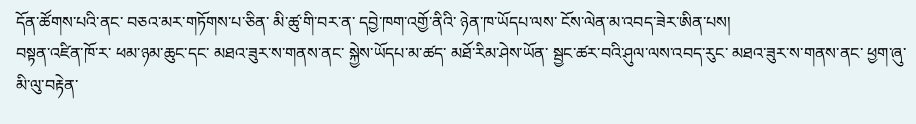དོན་ཚོགས་པའི་ནང་ བཅའ་མར་གཏོགས་པ་ཅིན་ མི་ཚུ་གི་བར་ན་ དབྱེ་ཁག་འགྱོ་ནིའི་ ཉེན་ཁ་ཡོདཔ་ལས་ ངོས་ལེན་མ་འབད་ཟེར་ཨིན་པས།
བསྟན་འཛིན་ཁོ་ར་ ཕམ་ཉམ་ཆུང་དང་ མཐའ་ཟུར་ས་གནས་ནང་ སྐྱེས་ཡོདཔ་མ་ཚད་ མཐོ་རིམ་ཤེས་ཡོན་ སྦྱང་ཚར་བའི་ཤུལ་ལས་འབད་རུང་ མཐའ་ཟུར་ས་གནས་ནང་ ཕྱག་ཞུ་མི་ལུ་བརྟེན་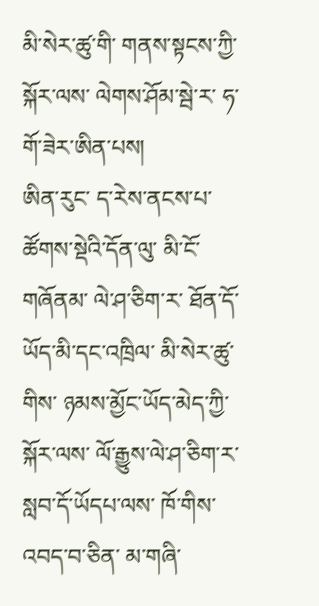མི་སེར་ཚུ་གི་ གནས་སྟངས་ཀྱི་སྐོར་ལས་ ལེགས་ཤོམ་སྦེ་ར་ ཧ་གོ་ཟེར་ཨིན་པས།
ཨིན་རུང་ ད་རེས་ནངས་པ་ ཚོགས་སྡེའི་དོན་ལུ་ མི་ངོ་གཞོནམ་ ལེ་ཤ་ཅིག་ར་ ཐོན་དོ་ཡོད་མི་དང་འཁྲིལ་ མི་སེར་ཚུ་གིས་ ཉམས་མྱོང་ཡོད་མེད་ཀྱི་སྐོར་ལས་ ལོ་རྒྱུས་ལེ་ཤ་ཅིག་ར་ སླབ་དོ་ཡོདཔ་ལས་ ཁོ་གིས་འབད་བ་ཅིན་ མ་གཞི་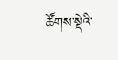ཚོགས་སྡེའི་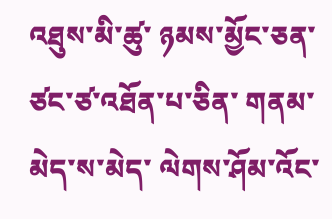འཐུས་མི་ཚུ་ ཉམས་མྱོང་ཅན་ ཙང་ཙ་འཐོན་པ་ཅིན་ གནམ་མེད་ས་མེད་ ལེགས་ཤོམ་འོང་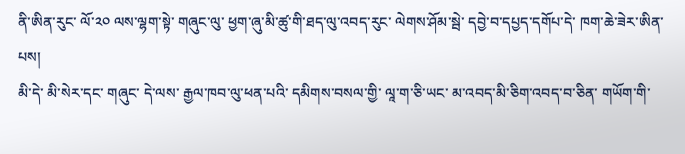ནི་ཨིན་རུང་ ལོ་༢༠ ལས་ལྷག་སྟེ་ གཞུང་ལུ་ ཕྱག་ཞུ་མི་ཚུ་གི་ཐད་ལུ་འབད་རུང་ ལེགས་ཤོམ་སྦེ་ དབྱེ་བ་དཔྱད་དགོཔ་དེ་ ཁག་ཆེ་ཟེར་ཨིན་པས།
མི་དེ་ མི་སེར་དང་ གཞུང་ དེ་ལས་ རྒྱལ་ཁབ་ལུ་ཕན་པའི་ དམིགས་བསལ་གྱི་ ལཱ་ག་ཅི་ཡང་ མ་འབད་མི་ཅིག་འབད་བ་ཅིན་ གཡོག་གི་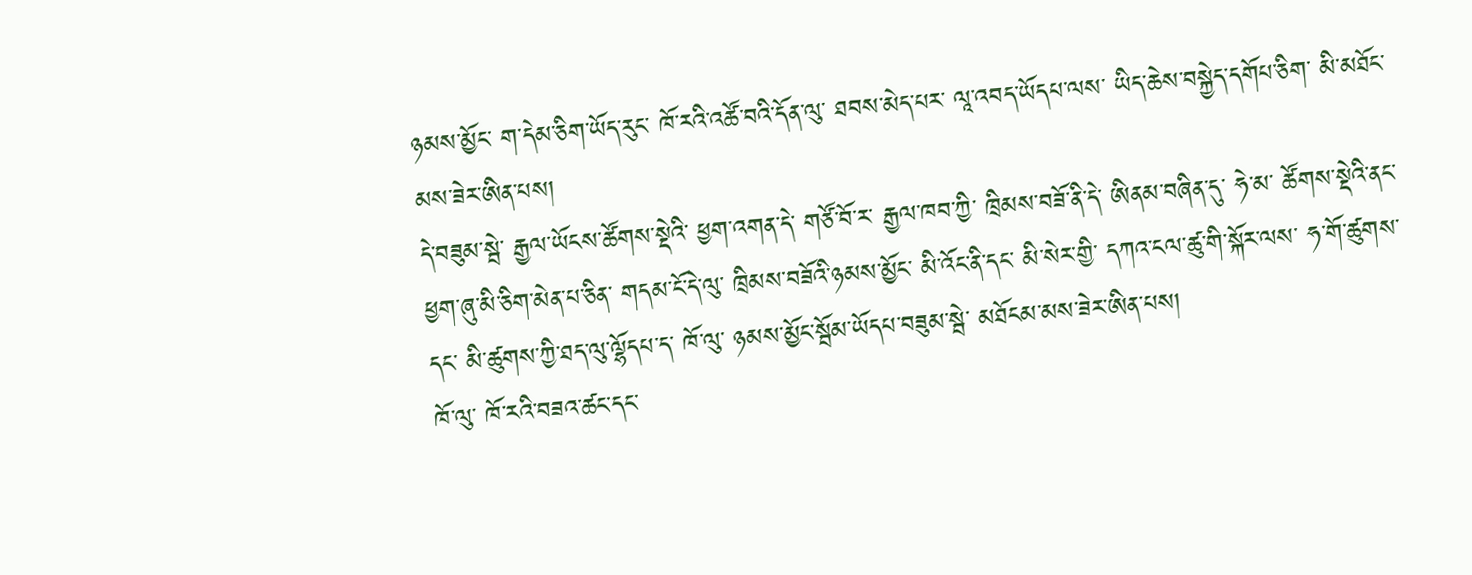ཉམས་མྱོང་ ག་དེམ་ཅིག་ཡོད་རུང་ ཁོ་རའི་འཚོ་བའི་དོན་ལུ་ ཐབས་མེད་པར་ ལཱ་འབད་ཡོདཔ་ལས་ ཡིད་ཆེས་བསྐྱེད་དགོཔ་ཅིག་ མི་མཐོང་མས་ཟེར་ཨིན་པས།
དེ་བཟུམ་སྦེ་ རྒྱལ་ཡོངས་ཚོགས་སྡེའི་ ཕྱག་འགན་དེ་ གཙོ་བོ་ར་ རྒྱལ་ཁབ་ཀྱི་ ཁྲིམས་བཟོ་ནི་དེ་ ཨིནམ་བཞིན་དུ་ ཧེ་མ་ ཚོགས་སྡེའི་ནང་ ཕྱག་ཞུ་མི་ཅིག་མེན་པ་ཅིན་ གདམ་ངོ་དེ་ལུ་ ཁྲིམས་བཟོའི་ཉམས་མྱོང་ མི་འོང་ནི་དང་ མི་སེར་གྱི་ དཀའ་ངལ་ཚུ་གི་སྐོར་ལས་ ཧ་གོ་ཚུགས་དང་ མི་ཚུགས་ཀྱི་ཐད་ལུ་ལྷོདཔ་ད་ ཁོ་ལུ་ ཉམས་མྱོང་སྦོམ་ཡོདཔ་བཟུམ་སྦེ་ མཐོངམ་མས་ཟེར་ཨིན་པས།
ཁོ་ལུ་ ཁོ་རའི་བཟའ་ཚང་དང་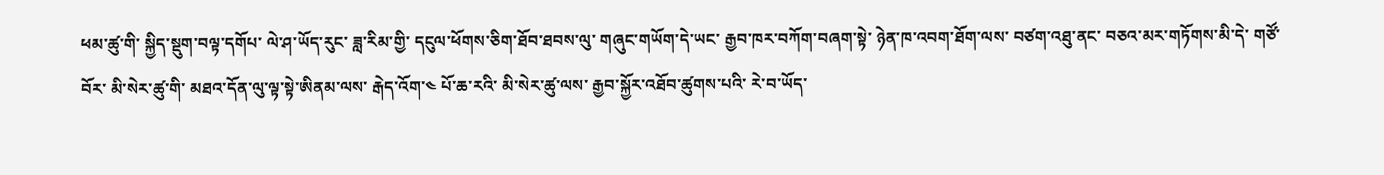ཕམ་ཚུ་གི་ སྐྱིད་སྡུག་བལྟ་དགོཔ་ ལེ་ཤ་ཡོད་རུང་ ཟླ་རིམ་གྱི་ དངུལ་ཕོགས་ཅིག་ཐོབ་ཐབས་ལུ་ གཞུང་གཡོག་དེ་ཡང་ རྒྱབ་ཁར་བཀོག་བཞག་སྟེ་ ཉེན་ཁ་འབག་ཐོག་ལས་ བཙག་འཐུ་ནང་ བཅའ་མར་གཏོགས་མི་དེ་ གཙོ་བོར་ མི་སེར་ཚུ་གི་ མཐའ་དོན་ལུ་ལྟ་སྟེ་ཨིནམ་ལས་ རྒེད་འོག་༤ པོ་ཆ་རའི་ མི་སེར་ཚུ་ལས་ རྒྱབ་སྐྱོར་འཐོབ་ཚུགས་པའི་ རེ་བ་ཡོད་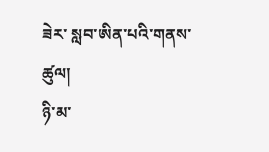ཟེར་ སླབ་ཨིན་པའི་གནས་ཚུལ།
ཉི་མ་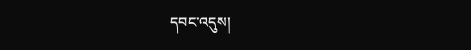དབང་འདུས།